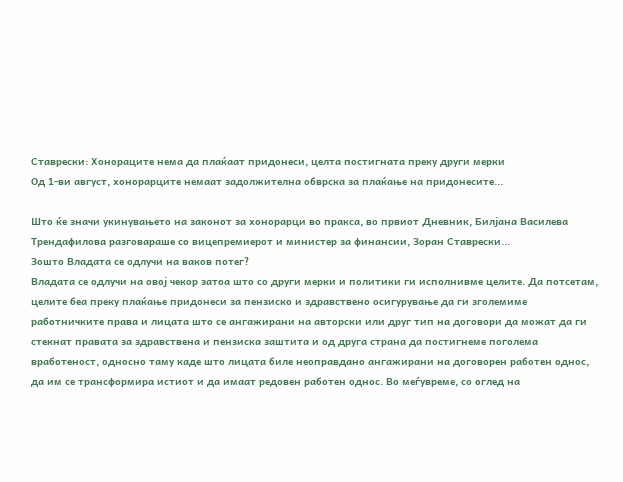Ставрески: Хонораците нема да плаќаат придонеси, целта постигната преку други мерки
Од 1-ви август, хонорарците немаат задолжителна обврска за плаќање на придонесите...

Што ќе значи укинувањето на законот за хонорарци во пракса, во првиот Дневник, Билјана Василева Трендафилова разговараше со вицепремиерот и министер за финансии, Зоран Ставрески...
Зошто Владата се одлучи на ваков потег?
Владата се одлучи на овој чекор затоа што со други мерки и политики ги исполнивме целите. Да потсетам, целите беа преку плаќање придонеси за пензиско и здравствено осигурување да ги зголемиме работничките права и лицата што се ангажирани на авторски или друг тип на договори да можат да ги стекнат правата за здравствена и пензиска заштита и од друга страна да постигнеме поголема вработеност, односно таму каде што лицата биле неоправдано ангажирани на договорен работен однос, да им се трансформира истиот и да имаат редовен работен однос. Во меѓувреме, со оглед на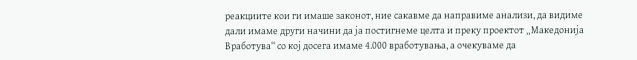реакциите кои ги имаше законот, ние сакавме да направиме анализи, да видиме дали имаме други начини да ја постигнеме целта и преку проектот „Македонија Вработува“ со кој досега имаме 4.000 вработувања, а очекуваме да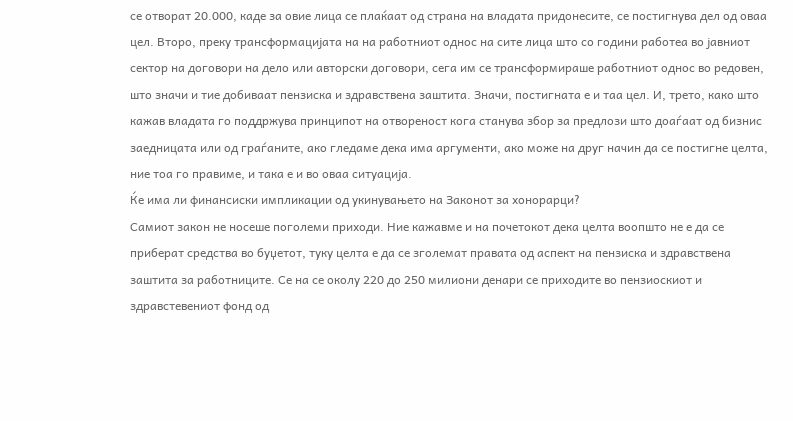се отворат 20.000, каде за овие лица се плаќаат од страна на владата придонесите, се постигнува дел од оваа цел. Второ, преку трансформацијата на на работниот однос на сите лица што со години работеа во јавниот сектор на договори на дело или авторски договори, сега им се трансформираше работниот однос во редовен, што значи и тие добиваат пензиска и здравствена заштита. Значи, постигната е и таа цел. И, трето, како што кажав владата го поддржува принципот на отвореност кога станува збор за предлози што доаѓаат од бизнис заедницата или од граѓаните, ако гледаме дека има аргументи, ако може на друг начин да се постигне целта, ние тоа го правиме, и така е и во оваа ситуација.
Ќе има ли финансиски импликации од укинувањето на Законот за хонорарци?
Самиот закон не носеше поголеми приходи. Ние кажавме и на почетокот дека целта воопшто не е да се приберат средства во буџетот, туку целта е да се зголемат правата од аспект на пензиска и здравствена заштита за работниците. Се на се околу 220 до 250 милиони денари се приходите во пензиоскиот и здравстевениот фонд од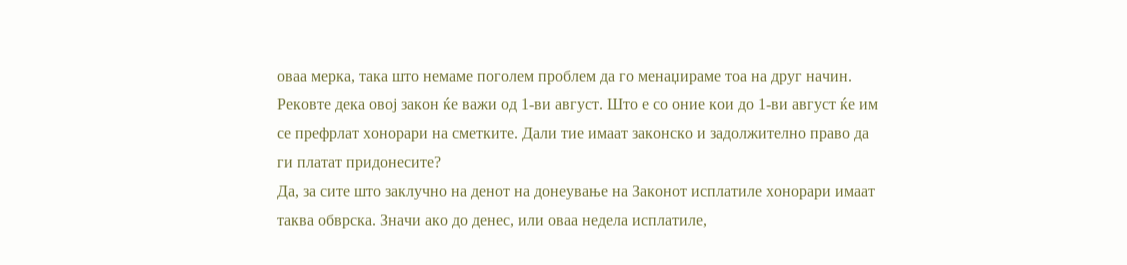оваа мерка, така што немаме поголем проблем да го менаџираме тоа на друг начин.
Рековте дека овој закон ќе важи од 1-ви август. Што е со оние кои до 1-ви август ќе им се префрлат хонорари на сметките. Дали тие имаат законско и задолжително право да ги платат придонесите?
Да, за сите што заклучно на денот на донеување на Законот исплатиле хонорари имаат таква обврска. Значи ако до денес, или оваа недела исплатиле,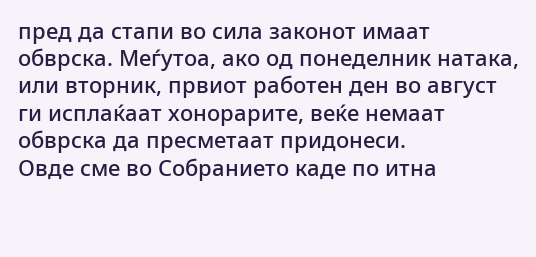пред да стапи во сила законот имаат обврска. Меѓутоа, ако од понеделник натака, или вторник, првиот работен ден во август ги исплаќаат хонорарите, веќе немаат обврска да пресметаат придонеси.
Овде сме во Собранието каде по итна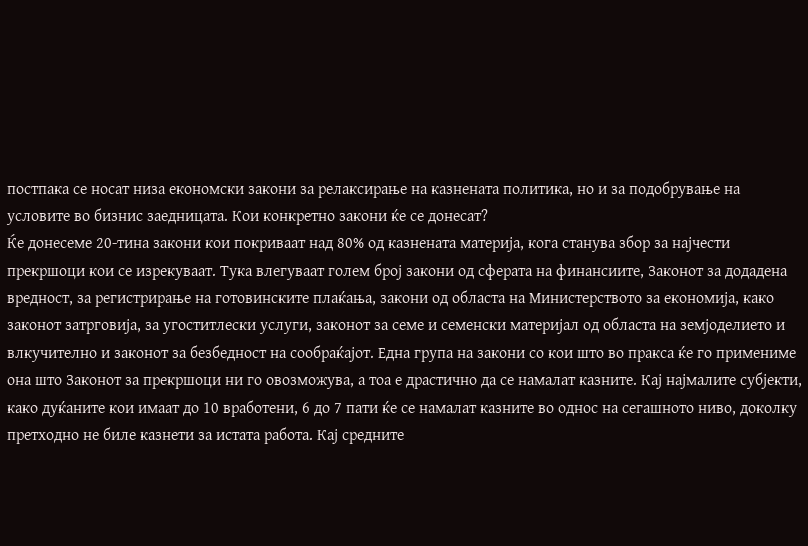постпака се носат низа економски закони за релаксирање на казнената политика, но и за подобрување на условите во бизнис заедницата. Кои конкретно закони ќе се донесат?
Ќе донесеме 20-тина закони кои покриваат над 80% од казнената материја, кога станува збор за најчести прекршоци кои се изрекуваат. Тука влегуваат голем број закони од сферата на финансиите, Законот за додадена вредност, за регистрирање на готовинските плаќања, закони од областа на Министерството за економија, како законот затрговија, за угоститлески услуги, законот за семе и семенски материјал од областа на земјоделието и влкучително и законот за безбедност на сообраќајот. Една група на закони со кои што во пракса ќе го примениме она што Законот за прекршоци ни го овозможува, а тоа е драстично да се намалат казните. Кај најмалите субјекти, како дуќаните кои имаат до 10 вработени, 6 до 7 пати ќе се намалат казните во однос на сегашното ниво, доколку претходно не биле казнети за истата работа. Кај средните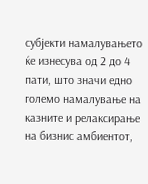субјекти намалувањето ќе изнесува од 2 до 4 пати, што значи едно големо намалување на казните и релаксирање на бизнис амбиентот,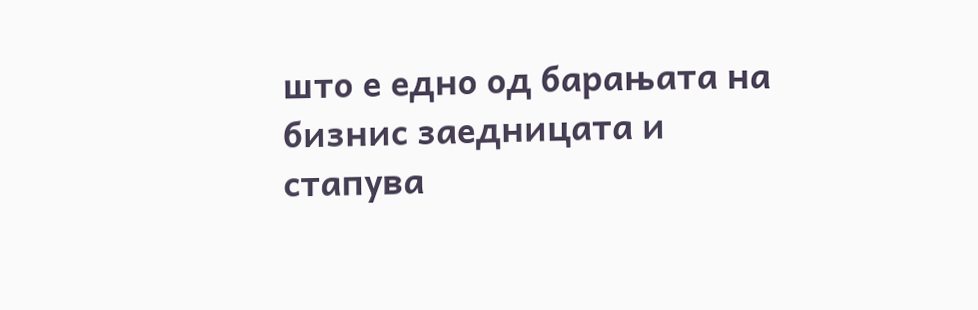што е едно од барањата на бизнис заедницата и стапува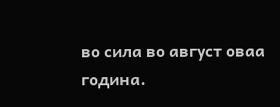во сила во август оваа година.